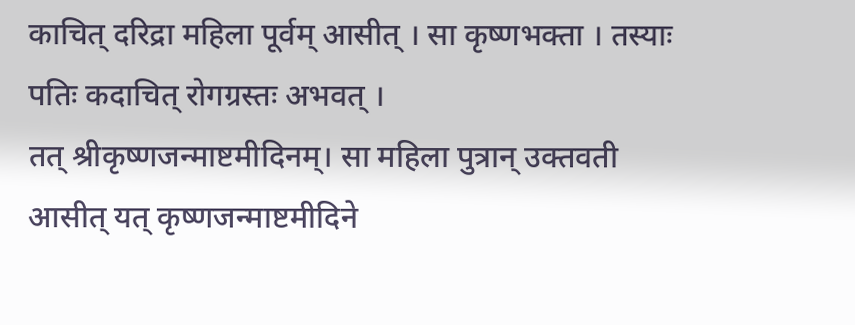काचित् दरिद्रा महिला पूर्वम् आसीत् । सा कृष्णभक्ता । तस्याः पतिः कदाचित् रोगग्रस्तः अभवत् ।
तत् श्रीकृष्णजन्माष्टमीदिनम्। सा महिला पुत्रान् उक्तवती आसीत् यत् कृष्णजन्माष्टमीदिने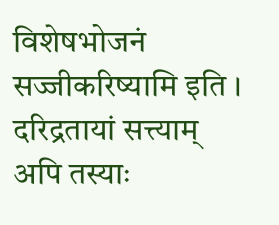विशेषभोजनं सज्जीकरिष्यामि इति । दरिद्रतायां सत्त्याम् अपि तस्याः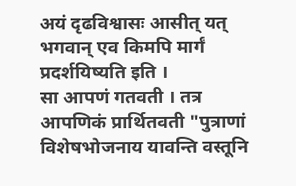अयं दृढविश्वासः आसीत् यत् भगवान् एव किमपि मार्गं प्रदर्शयिष्यति इति ।
सा आपणं गतवती । तत्र आपणिकं प्रार्थितवती "पुत्राणां विशेषभोजनाय यावन्ति वस्तूनि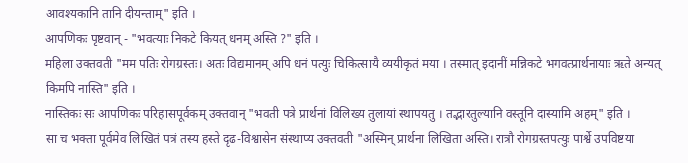आवश्यकानि तानि दीयन्ताम्" इति ।
आपणिकः पृष्टवान् - "भवत्याः निकटे कियत् धनम् अस्ति ?" इति ।
महिला उक्तवती "मम पतिः रोगग्रस्तः। अतः विद्यमानम् अपि धनं पत्युः चिकित्सायै व्ययीकृतं मया । तस्मात् इदानीं मन्निकटे भगवत्प्रार्थनायाः ऋते अन्यत् किमपि नास्ति" इति ।
नास्तिकः सः आपणिकः परिहासपूर्वकम् उक्तवान् "भवती पत्रे प्रार्थनां विलिख्य तुलायां स्थापयतु । तद्भारतुल्यानि वस्तूनि दास्यामि अहम्" इति ।
सा च भक्ता पूर्वमेव लिखितं पत्रं तस्य हस्ते दृढ-विश्वासेन संस्थाप्य उक्तवती "अस्मिन् प्रार्थना लिखिता अस्ति। रात्रौ रोगग्रस्तपत्युः पार्श्वे उपविष्टया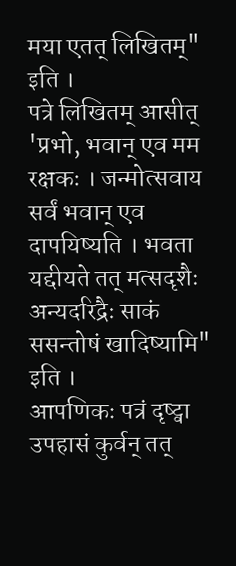मया एतत् लिखितम्" इति ।
पत्रे लिखितम् आसीत् 'प्रभो, भवान् एव मम रक्षकः । जन्मोत्सवाय सर्वं भवान् एव दापयिष्यति । भवता यद्दीयते तत् मत्सदृशैः अन्यदरिद्रैः साकं ससन्तोषं खादिष्यामि" इति ।
आपणिकः पत्रं दृष्ट्वा उपहासं कुर्वन् तत्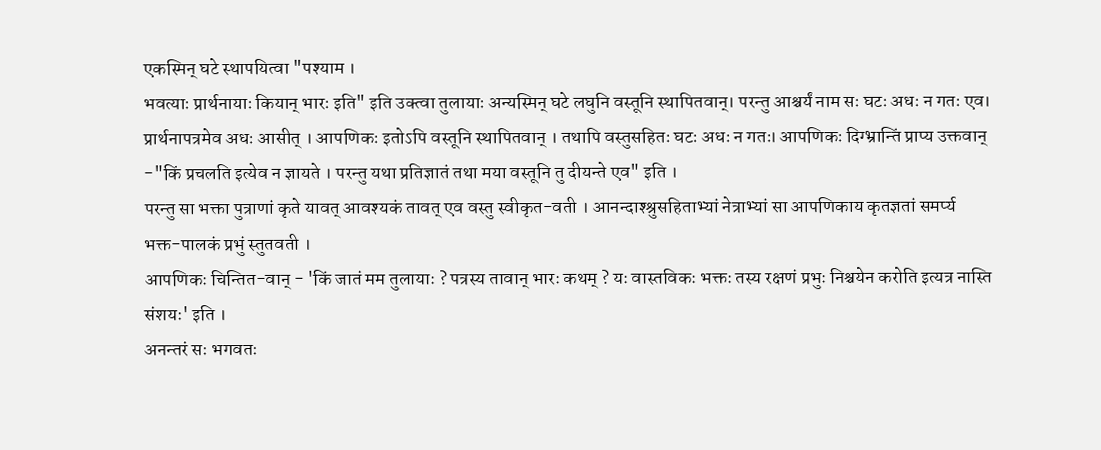एकस्मिन् घटे स्थापयित्वा "पश्याम ।
भवत्याः प्रार्थनायाः कियान् भारः इति" इति उक्त्वा तुलायाः अन्यस्मिन् घटे लघुनि वस्तूनि स्थापितवान्। परन्तु आश्चर्यं नाम सः घटः अधः न गतः एव। प्रार्थनापत्रमेव अधः आसीत् । आपणिकः इतोऽपि वस्तूनि स्थापितवान् । तथापि वस्तुसहितः घटः अधः न गतः। आपणिकः दिग्भ्रान्तिं प्राप्य उक्तवान् -"किं प्रचलति इत्येव न ज्ञायते । परन्तु यथा प्रतिज्ञातं तथा मया वस्तूनि तु दीयन्ते एव" इति ।
परन्तु सा भक्ता पुत्राणां कृते यावत् आवश्यकं तावत् एव वस्तु स्वीकृत-वती । आनन्दाश्श्रुसहिताभ्यां नेत्राभ्यां सा आपणिकाय कृतज्ञतां समर्प्य भक्त-पालकं प्रभुं स्तुतवती ।
आपणिकः चिन्तित-वान् - 'किं जातं मम तुलायाः ? पत्रस्य तावान् भारः कथम् ? यः वास्तविकः भक्तः तस्य रक्षणं प्रभुः निश्चयेन करोति इत्यत्र नास्ति संशयः' इति ।
अनन्तरं सः भगवतः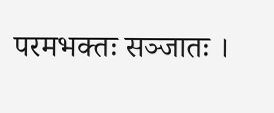परमभक्तः सञ्जातः ।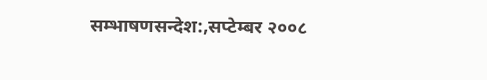सम्भाषणसन्देश:,सप्टेम्बर २००८